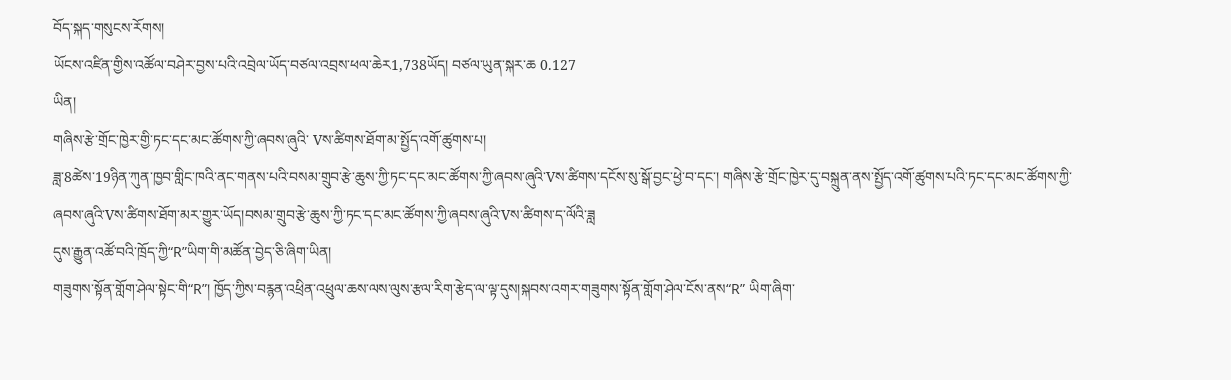བོད་སྐད་གསུངས་རོགས།
ཡོངས་འཛིན་གྱིས་འཚོལ་བཤེར་བྱས་པའི་འབྲེལ་ཡོད་བཙལ་འབྲས་ཕལ་ཆེར1,738ཡོད། བཙལ་ཡུན་སྐར་ཆ 0.127
ཡིན།
གཞིས་རྩེ་གྲོང་ཁྱེར་གྱི་ཏང་དང་མང་ཚོགས་ཀྱི་ཞབས་ཞུའི་ Vས་ཚིགས་ཐོག་མ་སྤྱོད་འགོ་ཚུགས་པ།
ཟླ་8ཚེས་19ཉིན་ཀུན་ཁྱབ་གླིང་ཁའི་ནང་གནས་པའི་བསམ་གྲུབ་རྩེ་ཆུས་ཀྱི་ཏང་དང་མང་ཚོགས་ཀྱི་ཞབས་ཞུའི་Vས་ཚིགས་དངོས་སུ་སྒོ་བྱང་ཕྱེ་བ་དང་། གཞིས་རྩེ་གྲོང་ཁྱེར་དུ་བསྐྲུན་ནས་སྤྱོད་འགོ་ཚུགས་པའི་ཏང་དང་མང་ཚོགས་ཀྱི་ཞབས་ཞུའི་Vས་ཚིགས་ཐོག་མར་གྱུར་ཡོད།བསམ་གྲུབ་རྩེ་ཆུས་ཀྱི་ཏང་དང་མང་ཚོགས་ཀྱི་ཞབས་ཞུའི་Vས་ཚིགས་ད་ལོའི་ཟླ
དུས་རྒྱུན་འཚོ་བའི་ཁྲོད་ཀྱི“R”ཡིག་གི་མཚོན་བྱེད་ཅི་ཞིག་ཡིན།
གཟུགས་སྟོན་གློག་ཤེལ་སྟེང་གི“R”། ཁྱོད་ཀྱིས་བརྙན་འཕྲིན་འཕྲུལ་ཆས་ལས་ལུས་རྩལ་རིག་རྩེད་ལ་ལྟ་དུས།སྐབས་འགར་གཟུགས་སྟོན་གློག་ཤེལ་ངོས་ནས“R” ཡིག་ཞིག་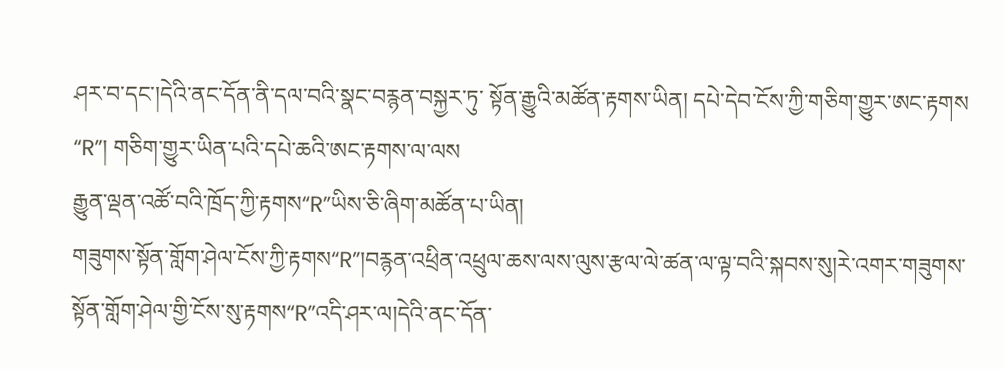ཤར་བ་དང་།དེའི་ནང་དོན་ནི་དལ་བའི་སྣང་བརྙན་བསྐྱར་ཏུ་ སྟོན་རྒྱུའི་མཚོན་རྟགས་ཡིན། དཔེ་དེབ་ངོས་ཀྱི་གཅིག་གྱུར་ཨང་རྟགས “R”། གཅིག་གྱུར་ཡིན་པའི་དཔེ་ཆའི་ཨང་རྟགས་ལ་ལས
རྒྱུན་ལྡན་འཚོ་བའི་ཁྲོད་ཀྱི་རྟགས“R”ཡིས་ཅི་ཞིག་མཚོན་པ་ཡིན།
གཟུགས་སྟོན་གློག་ཤེལ་ངོས་ཀྱི་རྟགས“R”།བརྙན་འཕྲིན་འཕྲུལ་ཆས་ལས་ལུས་རྩལ་ལེ་ཚན་ལ་ལྟ་བའི་སྐབས་སུ།རེ་འགར་གཟུགས་སྟོན་གློག་ཤེལ་གྱི་ངོས་སུ་རྟགས“R”འདི་ཤར་ལ།དེའི་ནང་དོན་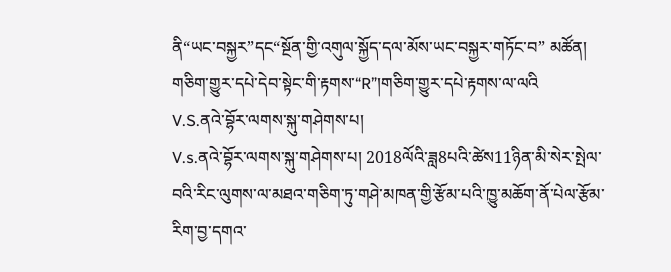ནི“ཡང་བསྐྱར”དང“སྔོན་གྱི་འགུལ་སྐྱོད་དལ་མོས་ཡང་བསྐྱར་གཏོང་བ” མཚོན། གཅིག་གྱུར་དཔེ་དེབ་སྟེང་གི་རྟགས་“R”།གཅིག་གྱུར་དཔེ་རྟགས་ལ་ལའི
V.S.ནའེ་བྷོར་ལགས་སྐུ་གཤེགས་པ།
V.s.ནའེ་བྷོར་ལགས་སྐུ་གཤེགས་པ། 2018ལོའི་ཟླ8པའི་ཚེས11ཉིན་མི་སེར་སྤེལ་བའི་རིང་ལུགས་ལ་མཐའ་གཅིག་ཏུ་གཤེ་མཁན་གྱི་རྩོམ་པའི་ཁྱུ་མཆོག་ནོ་པེལ་རྩོམ་རིག་བྱ་དགའ་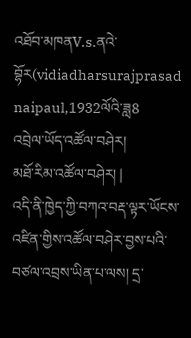འཐོབ་མཁནV.s.ནའེ་བྷོར(vidiadharsurajprasad naipaul,1932ལོའི་ཟླ8
འབྲེལ་ཡོད་འཚོལ་བཤེར།
མཐོ་རིམ་འཚོལ་བཤེར། |
འདི་ནི་ཁྱེད་ཀྱི་བཀའ་བརྡ་ལྟར་ཡོངས་འཛིན་གྱིས་འཚོལ་བཤེར་བྱས་པའི་བཙལ་འབྲས་ཡིན་པ་ལས། དྲ་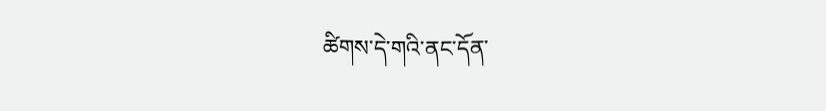ཚིགས་དེ་གའི་ནང་དོན་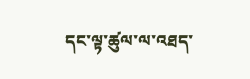དང་ལྟ་ཚུལ་ལ་འཐད་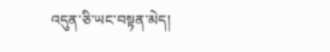འདུན་ཅི་ཡང་བསྟན་མེད།